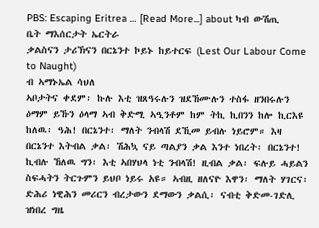PBS: Escaping Eritrea … [Read More...] about ካብ ውሽጢ ቤት ማእሰርታት ኤርትራ
ቃልስናን ታሪኽናን በርኔንተ ኮይኑ ከይተርፍ (Lest Our Labour Come to Naught)
ብ ኣማኑኤል ሳህለ
ኣቦታትና ቀደም፡ ኩሉ እቲ ዝጸዓሩሉን ዝደኸሙሉን ተስፋ ዘንበሩሉን ዕማም ይኹን ዕላማ ኣብ ቅድሚ ኣዒንቶም ከም ትኪ ኪበንን ከሎ ኪርእዩ ከለዉ፡ ዓሕ! በርኔንተ፡ ማለት ንብላሽ ደኺመ ይብሉ ነይሮም። እዛ በርኔንተ እትብል ቃል፡ ሽሕኳ ናይ ጣልያን ቃል እንተ ነበረት፡ በርኔንተ! ኪብሉ ኸለዉ ግን፡ እቲ ኣበሃህላ ነቲ ንብላሽ! ዚብል ቃል፡ ፍሉይ ሓይልን ስፍሓትን ትርጉምን ይህቦ ነይሩ አዩ። ኣብዚ ዘለናዮ እዋን፡ ማለት ሃገርና፡ ድሕሪ ነዊሕን መሪርን ብረታውን ደማውን ቃልሲ፡ ናብቲ ቅድመ-ገድሊ ዝነበረ ግዜ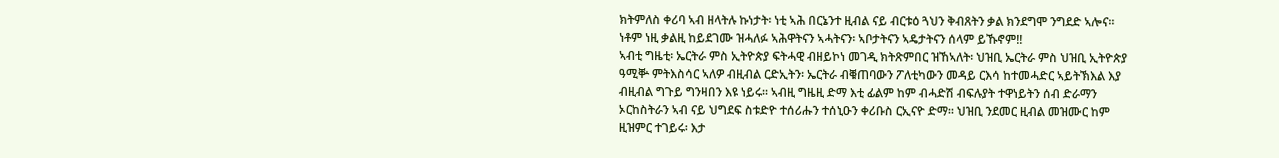ክትምለስ ቀሪባ ኣብ ዘላትሉ ኩነታት፡ ነቲ ኣሕ በርኔንተ ዚብል ናይ ብርቱዕ ጓህን ቅብጸትን ቃል ክንደግሞ ንግደድ ኣሎና። ነቶም ነዚ ቃልዚ ከይደገሙ ዝሓለፉ ኣሕዋትናን ኣሓትናን፡ ኣቦታትናን ኣዴታትናን ሰላም ይኹኖም!!
ኣብቲ ግዜቲ፡ ኤርትራ ምስ ኢትዮጵያ ፍትሓዊ ብዘይኮነ መገዲ ክትጽምበር ዝኸኣለት፡ ህዝቢ ኤርትራ ምስ ህዝቢ ኢትዮጵያ ዓሚቝ ምትእስሳር ኣለዎ ብዚብል ርድኢትን፡ ኤርትራ ብቑጠባውን ፖለቲካውን መዳይ ርእሳ ከተመሓድር ኣይትኽእል እያ ብዚብል ግጉይ ግንዛበን እዩ ነይሩ። ኣብዚ ግዜዚ ድማ እቲ ፊልም ከም ብሓድሽ ብፍሉያት ተዋነይትን ሰብ ድራማን ኦርከስትራን ኣብ ናይ ህግደፍ ስቱድዮ ተሰሪሑን ተሰኒዑን ቀሪቡስ ርኢናዮ ድማ። ህዝቢ ንደመር ዚብል መዝሙር ከም ዚዝምር ተገይሩ፡ እታ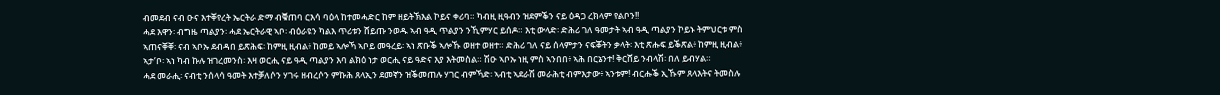ብመደብ ናብ ዑና እተቐየረት ኤርትራ ድማ ብቑጠባ ርእሳ ባዕላ ከተመሓድር ከም ዘይትኽእል ኮይና ቀሪባ። ካብዚ ዚዓብን ዝደምቕን ናይ ዕዳጋ ረክላም የልቦን!!
ሓደ እዋን፡ ብግዜ ጣልያን፡ ሓደ ኤርትራዊ ኣቦ፡ ብዕራዩን ካልእ ጥሪቱን ሸይጡ ንወዱ ኣብ ዓዲ ጥልያን ንኺምሃር ይሰዶ። እቲ ውላድ፡ ድሕሪ ገለ ዓመታት ኣብ ዓዲ ጣልያን ኮይኑ ትምህርቱ ምስ ኣጠናቐቐ፡ ናብ ኣቦኡ ደብዳበ ይጽሕፍ፡ ከምዚ ዚብል፥ ከመይ ኣሎኻ ኣቦይ መዓረይ፡ ኣነ ጽቡቕ ኣሎኹ ወዘተ ወዘተ። ድሕሪ ገለ ናይ ሰላምታን ናፍቖትን ቃላት፡ እቲ ጽሑፍ ይቕጽል፥ ከምዚ ዚብል፥ ኣታ’ቦ፡ ኣነ ካብ ኩሉ ዝገረመንስ፡ እዛ ወርሒ ናይ ዓዲ ጣልያን እባ ልክዕ ነታ ወርሒ ናይ ዓድና እያ እትመስል። ሽዑ ኣቦኡ ነዚ ምስ ኣንበበ፥ ኣሕ በርኔንተ! ቅርሸይ ንብላሽ፡ በለ ይብሃል።
ሓደ መራሒ፡ ናብቲ ንሰላሳ ዓመት እተቓለሶን ሃገሩ ዘብረሶን ምኩሕ ጸላኢን ደመኛን ዝቕመጠሉ ሃገር ብምኻድ፡ ኣብቲ ኣደራሽ መራሕቲ ብምእታው፥ ኣንቱም! ብርሑቕ ኢኹም ጸላእትና ትመስሉ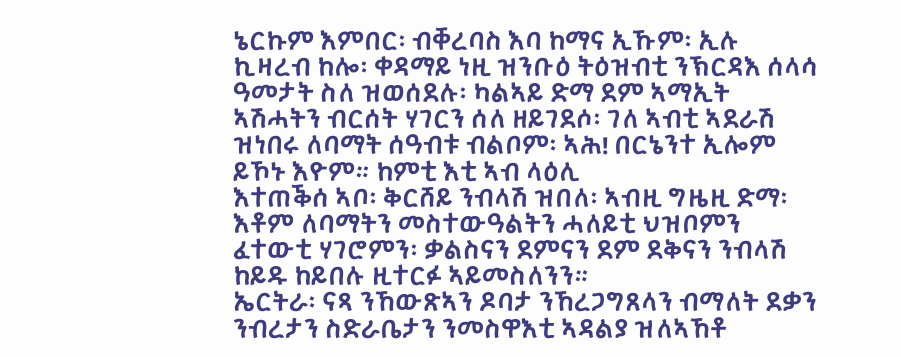ኔርኩም እምበር፡ ብቐረባስ እባ ከማና ኢኹም፡ ኢሉ ኪዛረብ ከሎ፡ ቀዳማይ ነዚ ዝንቡዕ ትዕዝብቲ ንኽርዳእ ሰላሳ ዓመታት ስለ ዝወሰደሉ፡ ካልኣይ ድማ ደም ኣማኢት ኣሽሓትን ብርሰት ሃገርን ሰለ ዘይገደሶ፡ ገለ ኣብቲ ኣደራሽ ዝነበሩ ለባማት ሰዓብቱ ብልቦም፡ ኣሕ! በርኔንተ ኢሎም ይኾኑ እዮም። ከምቲ እቲ ኣብ ላዕሊ
እተጠቕሰ ኣቦ፡ ቅርሸይ ንብላሽ ዝበለ፡ ኣብዚ ግዜዚ ድማ፡ እቶም ለባማትን መስተውዓልትን ሓለይቲ ህዝቦምን ፈተውቲ ሃገሮምን፡ ቃልስናን ደምናን ደም ደቅናን ንብላሽ ከይዱ ከይበሉ ዚተርፉ ኣይመስለንን።
ኤርትራ፡ ናጻ ንኸውጽኣን ዶባታ ንኸረጋግጸላን ብማለት ደቃን ንብረታን ስድራቤታን ንመስዋእቲ ኣዳልያ ዝለኣኸቶ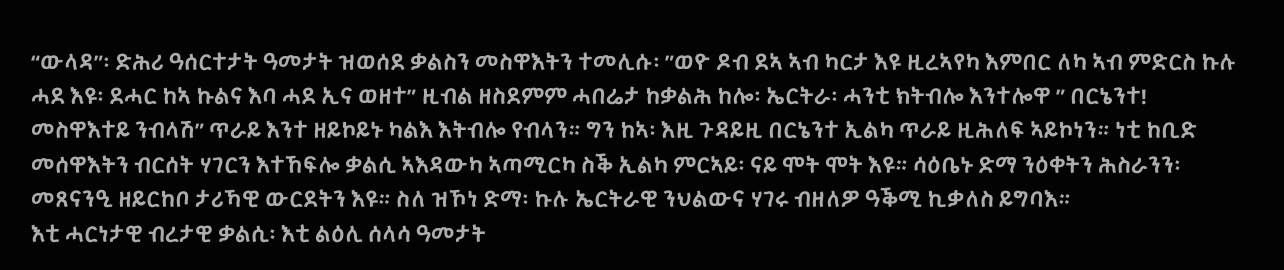“ውላዳ”፡ ድሕሪ ዓሰርተታት ዓመታት ዝወሰደ ቃልስን መስዋእትን ተመሊሱ፡ ”ወዮ ዶብ ደኣ ኣብ ካርታ እዩ ዚረኣየካ እምበር ለካ ኣብ ምድርስ ኩሉ ሓደ እዩ፡ ደሓር ከኣ ኩልና እባ ሓደ ኢና ወዘተ” ዚብል ዘስደምም ሓበሬታ ከቃልሕ ከሎ፡ ኤርትራ፡ ሓንቲ ክትብሎ እንተሎዋ ” በርኔንተ! መስዋእተይ ንብላሽ” ጥራይ እንተ ዘይኮይኑ ካልእ እትብሎ የብላን። ግን ከኣ፡ እዚ ጉዳይዚ በርኔንተ ኢልካ ጥራይ ዚሕለፍ ኣይኮነን። ነቲ ከቢድ መሰዋእትን ብርሰት ሃገርን እተኸፍሎ ቃልሲ ኣእዳውካ ኣጣሚርካ ስቕ ኢልካ ምርኣይ፡ ናይ ሞት ሞት እዩ። ሳዕቤኑ ድማ ንዕቀትን ሕስራንን፡ መጸናንዒ ዘይርከቦ ታሪኻዊ ውርደትን እዩ። ስለ ዝኾነ ድማ፡ ኩሉ ኤርትራዊ ንህልውና ሃገሩ ብዘለዎ ዓቕሚ ኪቃለስ ይግባእ።
እቲ ሓርነታዊ ብረታዊ ቃልሲ፡ እቲ ልዕሊ ሰላሳ ዓመታት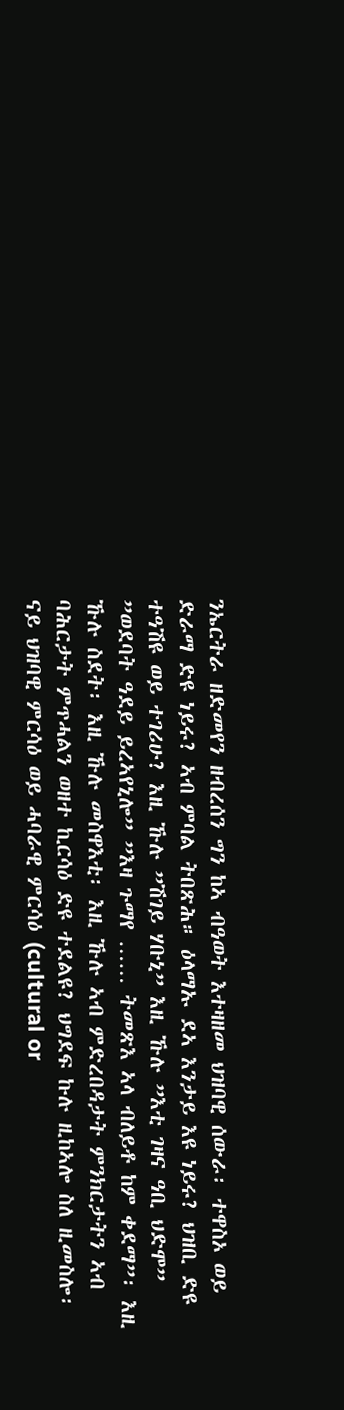ንኤርትራ ዘድመየን ዘብረሰን ግን ከኣ ብዓወት እተዛዘመ ህዝባዊ ሰውራ፡ ተዋስኦ ወይ ድራማ ድዩ ነይሩ? ኣብ ምባል ትበጽሕ። ዕላማኡ ደኣ እንታይ እዩ ነይሩ? ህዝቢ ድዩ ተዓሽዩ ወይ ተገሪሁ? እዚ ኹሉ ”ሽገይ ሃቡኒ” እዚ ኹሉ ”እቲ ገዛና ዓቢ ህድሞ” ”ወደባት ዓደይ ይረኣየኒሎ” ”እዛ ጉማየ …… ትመጽእ ኣላ ብለይቶ ከም ቀደማ”፡ እዚ ኹሉ ስደት፡ እዚ ኹሉ መስዋእቲ፡ እዚ ኹሉ ኣብ ምድረበዳታት ምንክርታትን ኣብ ባሕርታት ምጥሓልን ወዘተ ኪርሳዕ ድዩ ተደልዩ? ህግደፍ ኩሉ ዚከኣሎ ስለ ዚመስሎ፡ ናይ ህዝባዊ ምርሳዕ ወይ ሓባራዊ ምርሳዕ (cultural or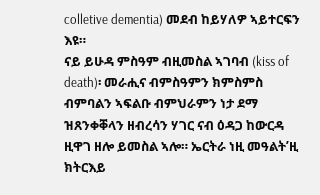colletive dementia) መደብ ከይሃለዎ ኣይተርፍን እዩ።
ናይ ይሁዳ ምስዓም ብዚመስል ኣገባብ (kiss of death)፡ መራሒና ብምስዓምን ክምስምስ ብምባልን ኣፍልቡ ብምህራምን ነታ ደማ ዝጸንቀቐላን ዘብረሳን ሃገር ናብ ዕዳጋ ከውርዳ ዚዋገ ዘሎ ይመስል ኣሎ። ኤርትራ ነዚ መዓልት’ዚ ክትርእይ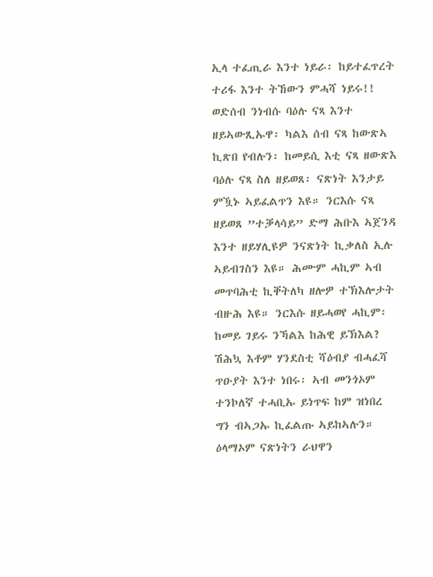ኢላ ተፈጢራ እንተ ነይራ፡ ከይተፈጥረት ተሪፋ እንተ ትኸውን ምሓሻ ነይሩ!! ወድሰብ ንነብሱ ባዕሉ ናጻ እንተ ዘይኣውጺኡዋ፡ ካልእ ሰብ ናጻ ከውጽኣ ኪጽበ የብሉን፡ ከመይሲ እቲ ናጻ ዘውጽእ ባዕሉ ናጻ ስለ ዘይወጸ፡ ናጽነት እንታይ ምዃኑ ኣይፈልጥን እዩ። ንርእሱ ናጻ ዘይወጸ ”ተቓላሳይ” ድማ ሕቡእ ኣጀንዳ እንተ ዘይሃሊዩዎ ንናጽነት ኪቃለስ ኢሉ ኣይብገስን እዩ። ሕሙም ሓኪም ኣብ መጥባሕቲ ኪቐትለካ ዘሎዎ ተኽእሎታት ብዙሕ እዩ። ንርእሱ ዘይሓወየ ሓኪም፡ ከመይ ገይሩ ንኻልእ ከሕዊ ይኽእል?
ሽሕኳ እቶም ሃንደስቲ ሻዕብያ ብሓፈሻ ጥዑያት እንተ ነበሩ፡ ኣብ መንጎኦም ተንኮለኛ ተሓቢኡ ይነጥፍ ከም ዝነበረ ግን ብኣጋኡ ኪፈልጡ ኣይከኣሉን። ዕላማኦም ናጽነትን ራህዋን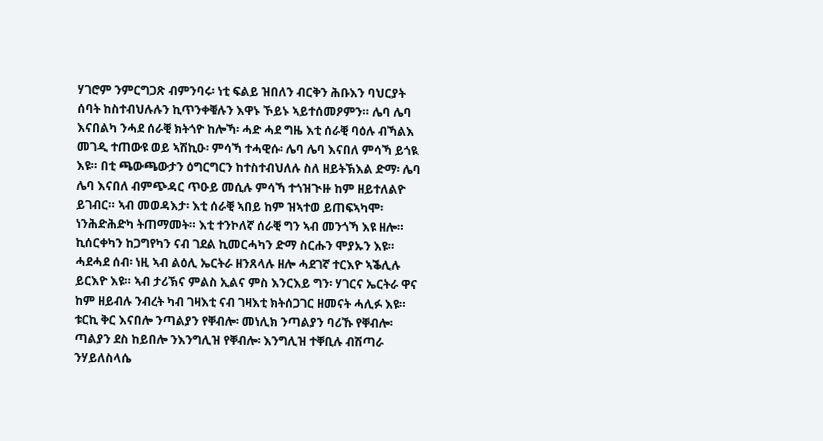ሃገሮም ንምርግጋጽ ብምንባሩ፡ ነቲ ፍልይ ዝበለን ብርቅን ሕቡእን ባህርያት ሰባት ከስተብህሉሉን ኪጥንቀቑሉን እዋኑ ኾይኑ ኣይተሰመዖምን። ሌባ ሌባ እናበልካ ንሓደ ሰራቒ ክትጎዮ ከሎኻ፡ ሓድ ሓደ ግዜ እቲ ሰራቒ ባዕሉ ብኻልእ መገዲ ተጠውዩ ወይ ኣሽኪዑ፡ ምሳኻ ተሓዊሱ፡ ሌባ ሌባ እናበለ ምሳኻ ይጎዪ እዩ። በቲ ጫውጫውታን ዕግርግርን ከተስተብህለሉ ስለ ዘይትኽእል ድማ፡ ሌባ ሌባ እናበለ ብምጭዳር ጥዑይ መሲሉ ምሳኻ ተጎዝጒዙ ከም ዘይተለልዮ ይገብር። ኣብ መወዳእታ፡ እቲ ሰራቒ ኣበይ ከም ዝኣተወ ይጠፍኣካሞ፡ ነንሕድሕድካ ትጠማመት። እቲ ተንኮለኛ ሰራቒ ግን ኣብ መንጎኻ እዩ ዘሎ። ኪሰርቀካን ከጋግየካን ናብ ገደል ኪመርሓካን ድማ ስርሑን ሞያኡን እዩ።
ሓደሓደ ሰብ፡ ነዚ ኣብ ልዕሊ ኤርትራ ዘንጸላሉ ዘሎ ሓደገኛ ተርእዮ ኣቕሊሉ ይርእዮ እዩ። ኣብ ታሪኽና ምልስ ኢልና ምስ እንርእይ ግን፡ ሃገርና ኤርትራ ዋና ከም ዘይብሉ ንብረት ካብ ገዛእቲ ናብ ገዛእቲ ክትሰጋገር ዘመናት ሓሊፉ እዩ። ቱርኪ ቅር እናበሎ ንጣልያን የቐብሎ፡ መነሊክ ንጣልያን ባሪኹ የቐብሎ፡ ጣልያን ደስ ከይበሎ ንእንግሊዝ የቐብሎ፡ እንግሊዝ ተቐቢሉ ብሽጣራ ንሃይለስላሴ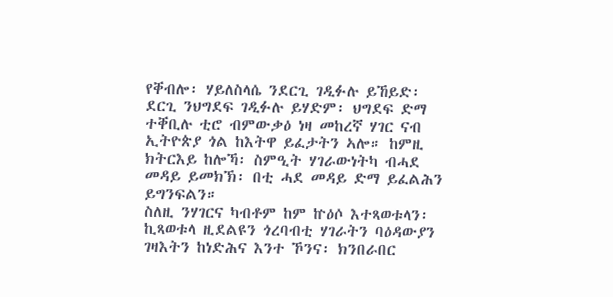የቐብሎ፡ ሃይለስላሴ ንደርጊ ገዲፉሉ ይኸይድ፡ ደርጊ ንህግደፍ ገዲፉሉ ይሃድም፡ ህግደፍ ድማ ተቐቢሉ ቲሮ ብምውቃዕ ነዛ መከረኛ ሃገር ናብ ኢትዮጵያ ጎል ከእትዋ ይፈታትን ኣሎ። ከምዚ ክትርእይ ከሎኻ፡ ስምዒት ሃገራውነትካ ብሓደ መዳይ ይመክኽ፡ በቲ ሓደ መዳይ ድማ ይፈልሕን ይግንፍልን።
ስለዚ ንሃገርና ካብቶም ከም ኵዕሶ እተጻወቱላን፡ ኪጻወቱላ ዚደልዩን ጎረባብቲ ሃገራትን ባዕዳውያን ገዛእትን ከነድሕና እንተ ኾንና፡ ክንበራበር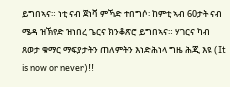ይግበኣና። ነቲ ናብ ጀነቫ ምኻድ ተበግሶ፡ ከምቲ ኣብ 60ታት ናብ ሜዳ ዝኽየድ ዝነበረ ጌርና ክንቆጽሮ ይግበኣና። ሃገርና ካብ ጸወታ ቁማር ማፍያታትን ጠለምትን እነድሕነላ ግዜ ሕጂ እዩ (It is now or never)!!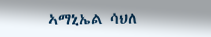ኣማኒኤል ሳህለ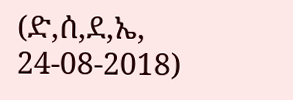(ድ,ሰ,ደ,ኤ, 24-08-2018)